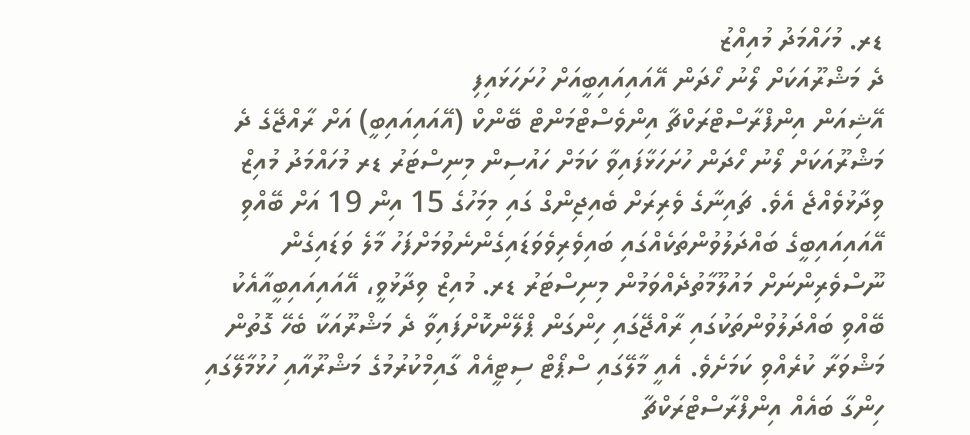ޑރ. މުހައްމަދު މުއިއްޒު
ދެ މަޝްރޫއަކަށް ލޯނު ހޯދަން އޭއައިއައިބީއަށް ހުށަހަޅައިފި
އޭޝިއަން އިންފްރާސްޓްރަކްޗާ އިންވެސްޓްމަންޓް ބޭންކް (އޭއައިއައިބީ) އަށް ރާއްޖޭގެ ދެ މަޝްރޫއަކަށް ލޯނު ހޯދަން ހުށަހަޅާފައިވާ ކަމަށް ހައުސިން މިނިސްޓަރު ޑރ މުހައްމަދު މުއިޒް ވިދާޅުވެއްޖެ އެވެ. ޗައިނާގެ ވެރިރަށް ބެއިޖިންގް ގައި މިމަހުގެ 15 އިން 19 އަށް ބޭއްވި އޭއައިއައިބީގެ ބައްދަލުވުންތަކެއްގައި ބައިވެރިވެވަޑައިގެންނެވުމަށްފަހު މާލެ ވަޑައިގެން ނޫސްވެރިންނަށް މައުލޫމާތުދެއްވަމުން މިނިސްޓަރު ޑރ. މުއިޒް ވިދާޅުވީ، އޭއައިއައިބީއާއެކު ބޭއްވި ބައްދަލުވުންތަކުގައި ރާއްޖޭގައި ހިންގަން ޕްލޭންކޮށްފައިވާ ދެ މަޝްރޫއަކާ ބެހޭ ގޮތުން މަޝްވަރާ ކުރެއްވި ކަމަށެވެ. އެއީ މާލޭގައި ސްޕޯޓް ސިޓީއެއް ގާއިމްކުރުމުގެ މަޝްރޫއާއި ހުޅުމާލޭގައި ހިންގާ ބައެއް އިންފްރާސްޓްރަކްޗާ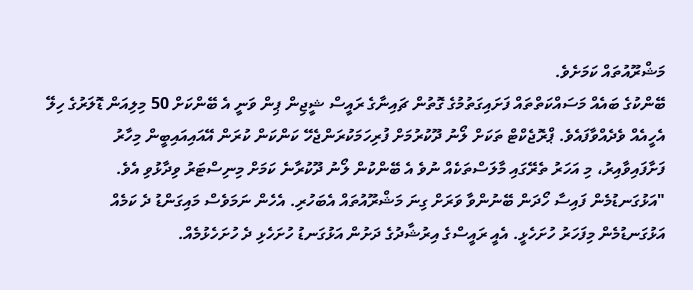މަޝްރޫއުތައް ކަމަށެވެ.
ބޭންކުގެ ބައެއް މަސައްކަތްތައް ފަށައިގަތުމުގެ ގޮތުން ޗައިނާގެ ރައީސް ޝީޖިން ޕިން ވަނީ އެ ބޭންކަށް 50 މިލިއަން ޑޮލަރުގެ ހިލޭ އެހީއެއް ވެދެއްވާފައެވެ. ޕްރޮޖެކްޓް ތަކަށް ލޯނު ދޫކުރުމަށް ފުރިހަމަކުރަންޖެހޭ ކަންކަން ކުރަން އޭއައިއައިބީން މިހާރު ފަށާފައިވާއިރު، މި އަހަރު ތެރޭގައި މާލަސްތަކެއް ނުވެ އެ ބޭންކުން ލޯނު ދޫކުރާނެ ކަމަށް މިނިސްޓަރު ވިދާޅުވި އެވެ.
"އަޅުގަނޑުމެން ފައިސާ ހޯދަން ބޭނުންވާ ވަރަށް ގިނަ މަޝްރޫއުތައް އެބަހުރި. އެހެން ނަމަވެސް މައިގަންޑު ދެ ކަމެއް އަޅުގަނޑުމެން މިފަހަރު ހުށަހެޅީ. އެއީ ރައީސްގެ އިރުޝާދުގެ ދަށުން އަޅުގަނޑު ހުށަހެޅި ދެ ހުށަހެޅުމެއް.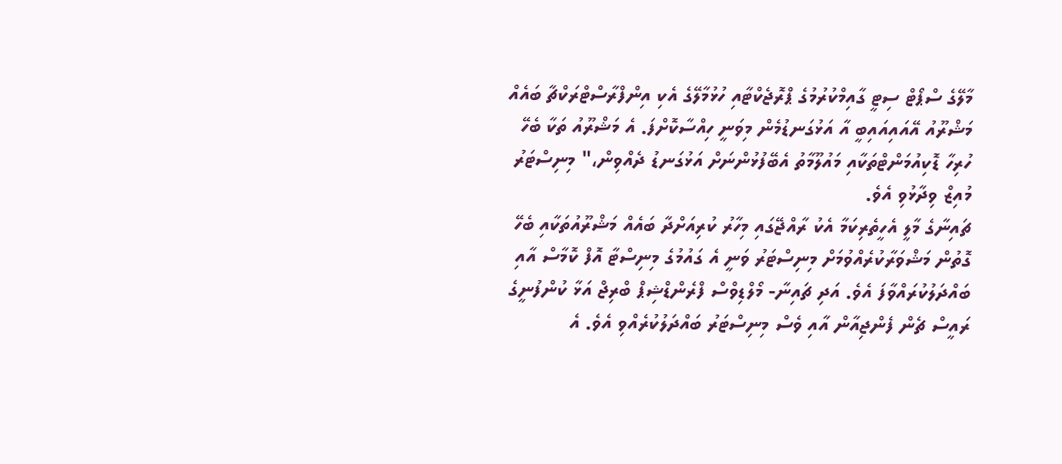މާލޭގެ ސްޕޯޓް ސިޓީ ގާއިމްކުރުމުގެ ޕްރޮޖެކްޓާއި ހުޅުމާލޭގެ އެކި އިންފްރާސްޓްރަކްޗާ ބައެއް މަޝްރޫއު އޭއައިއައިބީ އާ އަޅުގަނޑުމެން މިވަނީ ހިއްސާކޮށްފަ. އެ މަޝްރޫއު ތަކާ ބެހޭ ހުރިހާ ޑޮކިއުމަންޓްތަކާއި މައުލޫމާތު އެބޭފުޅުންނަށް އަޅުގަނޑު ދެއްވިން،" މިނިސްޓަރު މުއިޒް ވިދާޅުވި އެވެ.
ޗައިނާގެ މާލީ އެހީތެރިކަމާ އެކު ރާއްޖޭގައި މިހާރު ކުރިއަށްދާ ބައެއް މަޝްރޫއުތަކާއި ބެހޭ ގޮތުން މަޝްވަރާކުރެއްވުމަށް މިނިސްޓަރު ވަނީ އެ ގައުމުގެ މިނިސްޓާ އޮފް ކޮމާސް އާއި ބައްދަލުކުރައްވާފަ އެވެ. އަދި ޗައިނާ- މޯލްޑިވްސް ފްރެންޑްޝިޕް ބްރިޖް އަޅާ ކުންފުނީގެ ރައީސް ޗެން ފެންޖިއާން އާއި ވެސް މިނިސްޓަރު ބައްދަލުކުރެއްވި އެވެ. އެ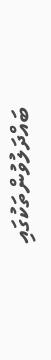ބައްދަލުވުންތަކުގައި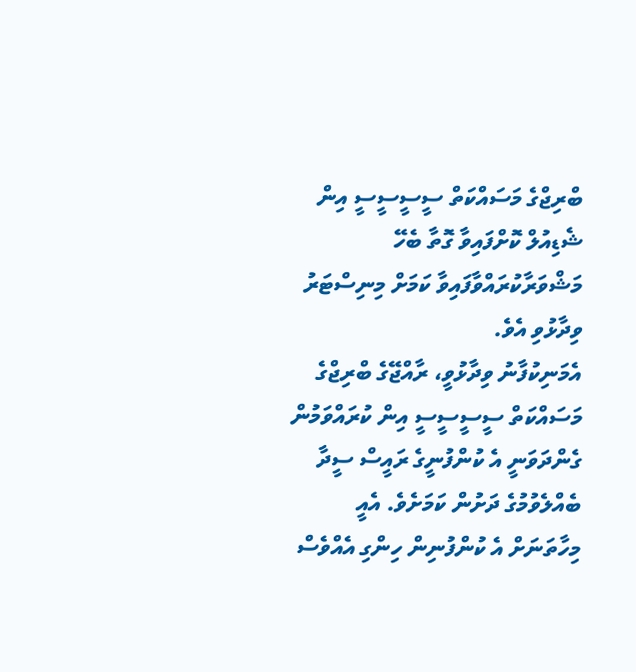ބްރިޖްގެ މަސައްކަތް ސީސީސީސީ އިން ޝެޑިއުލް ކޮށްފައިވާ ގޮތާ ބެހޭ މަޝްވަރާކުރައްވާފައިވާ ކަމަށް މިނިސްޓަރު ވިދާޅުވި އެވެ.
އެމަނިކުފާނު ވިދާޅުވީ، ރާއްޖޭގެ ބްރިޖްގެ މަސައްކަތް ސީސީސީސީ އިން ކުރައްވަމުން ގެންދަވަނީ އެ ކުންފުނީގެ ރައީސް ސީދާ ބެއްލެވުމުގެ ދަށުން ކަމަށެވެ. އެއީ މިހާތަނަށް އެ ކުންފުނިން ހިންގި އެއްވެސް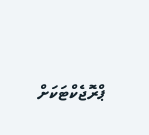ޕްރޮޖެކްޓަކަށް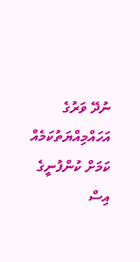ނުދޭ ވަރުގެ އަހައްމިއްޔަތުކަމެއް ކަމަށް ކުންފުނީގެ އިސް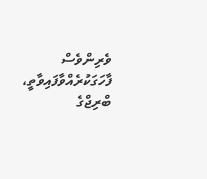ވެރިންވެސް ފާހަގަކުރެއްވާފައިވާތީ، ބްރިޖްގެ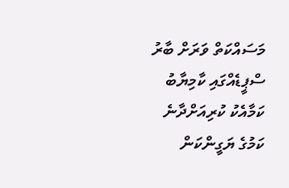މަސައްކަތް ވަރަށް ބާރު ސްޕީޑެއްގައި ކާމިޔާބު ކަމާއެކު ކުރިއަށްދާނެ ކަމުގެ ޔަގީންކަން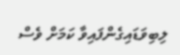ލިބިވަޑައިގެންފައިވާ ކަމަށް ވެސް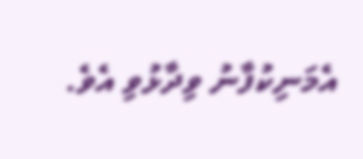އެމަނިކުފާނު ވިދާޅުވި އެވެ.